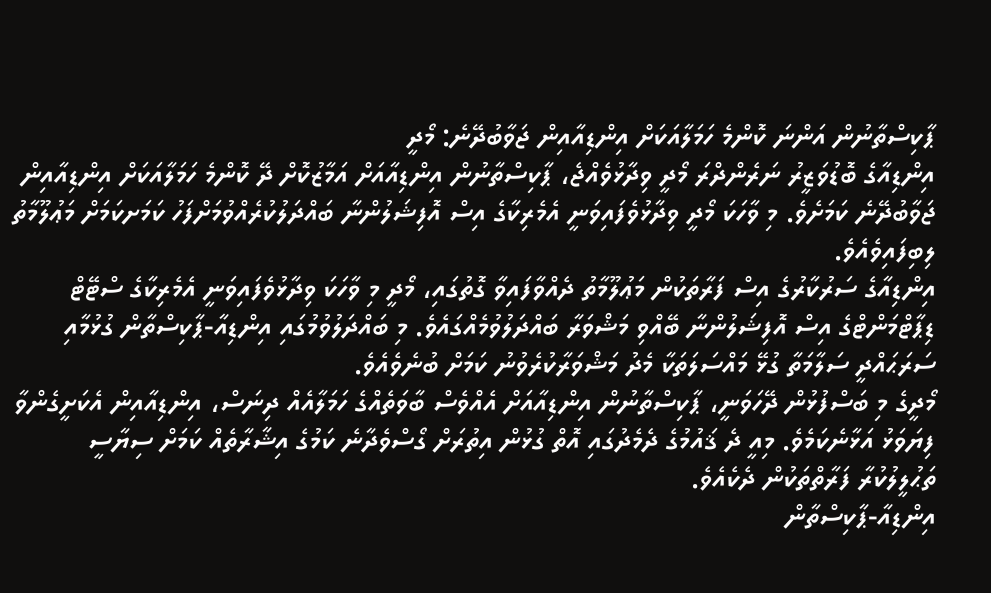ޕާކިސްތާނުން އަންނަ ކޮންމެ ހަމަލާއަކަށް އިންޑިއާއިން ޖަވާބުދޭނެ: މޯދީ
އިންޑިއާގެ ބޮޑުވަޒީރު ނަރެންދްރަ މޯދީ ވިދާޅުވެއްޖެ، ޕާކިސްތާނުން އިންޑިއާއަށް އަމާޒުކޮށް ދޭ ކޮންމެ ހަމަލާއަކަށް އިންޑިއާއިން ޖަވާބުދޭނެ ކަމަށެވެ. މި ވާހަކަ މޯދީ ވިދާޅުވެފައިވަނީ އެމެރިކާގެ އިސް އޮފިޝަލުންނާ ބައްދަލުކުރެއްވުމަށްފަހު ކަމަށކަމަށް މަޢުލޫމާތު ލިބިފައިވެއެވެ.
އިންޑިއާގެ ސަރުކާރުގެ އިސް ފަރާތަކުން މަޢުލޫމާތު ދެއްވާފައިވާ ގޮތުގައި، މޯދީ މި ވާހަކަ ވިދާޅުވެފައިވަނީ އެމެރިކާގެ ސްޓޭޓް ޑިޕާޓްމަންޓްގެ އިސް އޮފިޝަލުންނާ ބޭއްވި މަޝްވަރާ ބައްދަލުވުމެއްގައެވެ. މި ބައްދަލުވުމުގައި އިންޑިއާ-ޕާކިސްތާން ގުޅުމާއި ސަރަޙައްދީ ސަލާމަތާ ގުޅޭ މައްސަލަތަކާ މެދު މަޝްވަރާކުރެވުނު ކަމަށް ބުނެވެއެވެ.
މޯދީގެ މި ބަސްފުޅުން ދޭހަވަނީ، ޕާކިސްތާނުން އިންޑިއާއަށް އެއްވެސް ބާވަތެއްގެ ހަމަލާއެއް ދިނަސް، އިންޑިއާއިން އެކަށީގެންވާ ފިޔަވަޅު އަޅާނެކަމެވެ. މިއީ ދެ ޤައުމުގެ ދެމެދުގައި އޮތް ގުޅުން އިތުރަށް ގޯސްވެދާނެ ކަމުގެ އިޝާރާތެއް ކަމަށް ސިޔާސީ ތަޙުލީލުކުރާ ފަރާތްތަކުން ދެކެއެވެ.
އިންޑިއާ-ޕާކިސްތާން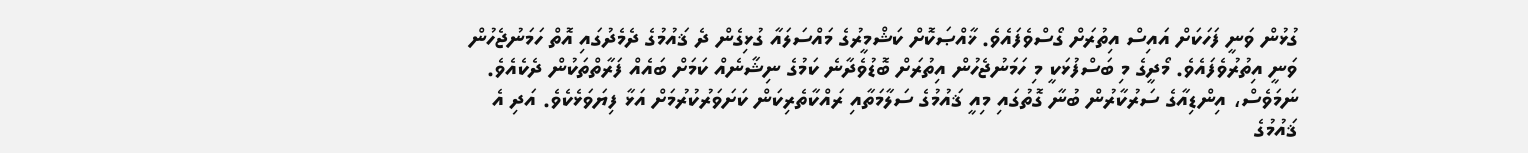ގުޅުން ވަނީ ފަހަކަށް އައިސް އިތުރަށް ގޯސްވެފައެވެ. ޚާއްޞަކޮށް ކަޝްމީރުގެ މައްސަލައާ ގުޅިގެން ދެ ޤައުމުގެ ދެމެދުގައި އޮތް ހަމަނުޖެހުން ވަނީ އިތުރުވެފައެވެ. މޯދީގެ މި ބަސްފުޅަކީ މި ހަމަނުޖެހުން އިތުރަށް ބޮޑުވެދާނެ ކަމުގެ ނިޝާނެއް ކަމަށް ބައެއް ފަރާތްތަކުން ދެކެއެވެ.
ނަމަވެސް، އިންޑިއާގެ ސަރުކާރުން ބުނާ ގޮތުގައި މިއީ ޤައުމުގެ ސަލާމަތާއި ރައްކާތެރިކަން ކަށަވަރުކުރުމަށް އަޅާ ފިޔަވަޅެކެވެ. އަދި އެ ޤައުމުގެ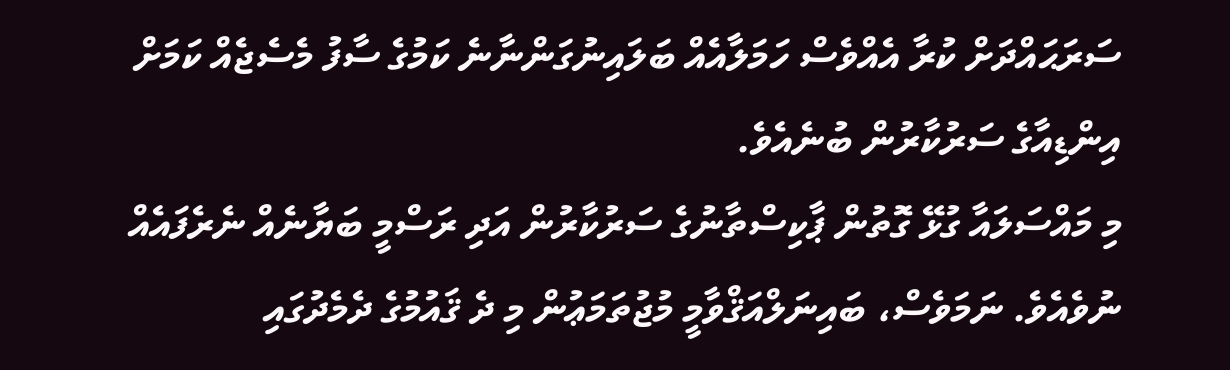ސަރަޙައްދަށް ކުރާ އެއްވެސް ހަމަލާއެއް ބަލައިނުގަންނާނެ ކަމުގެ ސާފު މެސެޖެއް ކަމަށް އިންޑިއާގެ ސަރުކާރުން ބުނެއެވެ.
މި މައްސަލައާ ގުޅޭ ގޮތުން ޕާކިސްތާނުގެ ސަރުކާރުން އަދި ރަސްމީ ބަޔާނެއް ނެރެފައެއް ނުވެއެވެ. ނަމަވެސް، ބައިނަލްއަޤްވާމީ މުޖުތަމަޢުން މި ދެ ޤައުމުގެ ދެމެދުގައި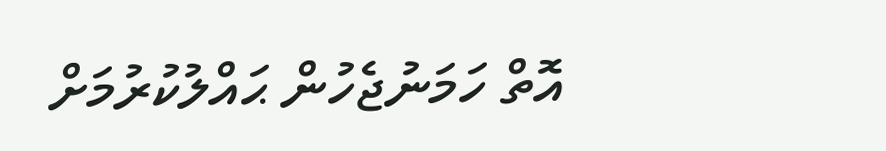އޮތް ހަމަނުޖެހުން ޙައްލުކުރުމަށް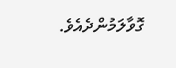ގޮވާލަމުންދެއެވެ.